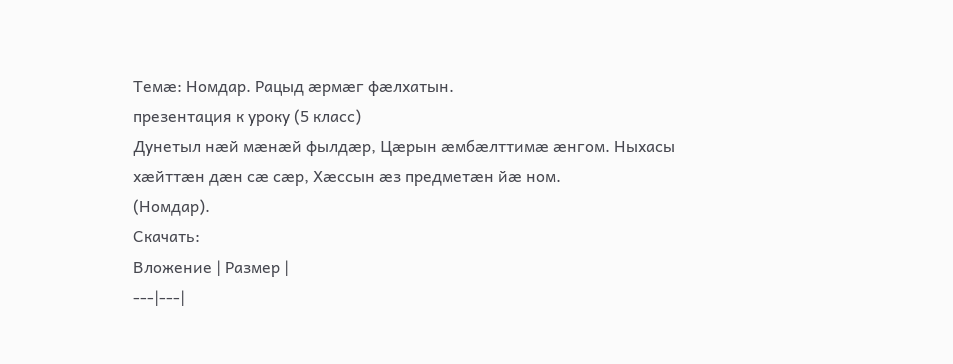Темæ: Номдар. Рацыд æрмæг фæлхатын.
презентация к уроку (5 класс)
Дунетыл нæй мæнæй фылдæр, Цæрын æмбæлттимæ æнгом. Ныхасы хæйттæн дæн сæ сæр, Хæссын æз предметæн йæ ном.
(Номдар).
Скачать:
Вложение | Размер |
---|---|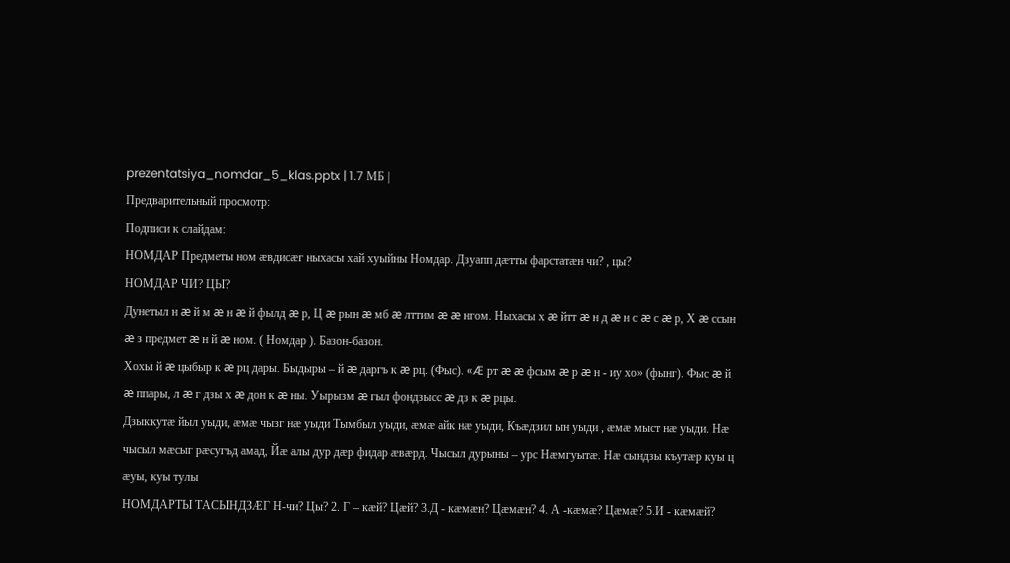prezentatsiya_nomdar_5_klas.pptx | 1.7 МБ |
Предварительный просмотр:
Подписи к слайдам:
НОМДАР Предметы ном æвдисæг ныхасы хай хуыйны Номдар. Дзуапп дæтты фарстатæн чи? , цы?
НОМДАР ЧИ? ЦЫ?
Дунетыл н æ й м æ н æ й фылд æ р, Ц æ рын æ мб æ лттим æ æ нгом. Ныхасы х æ йтт æ н д æ н с æ с æ р, Х æ ссын æ з предмет æ н й æ ном. ( Номдар ). Базон-базон.
Хохы й æ цыбыр к æ рц дары. Быдыры – й æ даргъ к æ рц. (Фыс). «Æ рт æ æ фсым æ р æ н - иу хо» (фынг). Фыс æ й æ ппары, л æ г дзы х æ дон к æ ны. Уырызм æ гыл фондзысс æ дз к æ рцы.
Дзыккутæ йыл уыди, æмæ чызг нæ уыди Тымбыл уыди, æмæ айк нæ уыди, Къæдзил ын уыди , æмæ мыст нæ уыди. Нæ чысыл мæсыг рæсугъд амад, Йæ алы дур дæр фидар æвæрд. Чысыл дурыны – урс Нæмгуытæ. Нæ сындзы къутæр куы ц æуы, куы тулы
НОМДАРТЫ ТАСЫНДЗÆГ Н-чи? Цы? 2. Г – кæй? Цæй? 3.Д - кæмæн? Цæмæн? 4. А -кæмæ? Цæмæ? 5.И - кæмæй?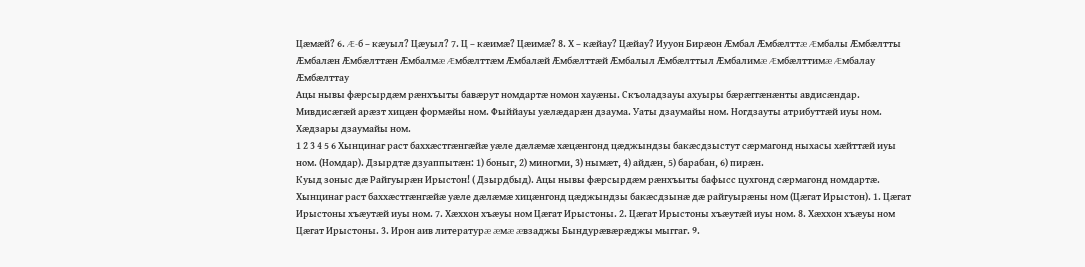Цæмæй? 6. Æ-б – кæуыл? Цæуыл? 7. Ц – кæимæ? Цæимæ? 8. Х – кæйау? Цæйау? Иууон Бирæон Æмбал Æмбæлттæ Æмбалы Æмбæлтты Æмбалæн Æмбæлттæн Æмбалмæ Æмбæлттæм Æмбалæй Æмбæлттæй Æмбалыл Æмбæлттыл Æмбалимæ Æмбæлттимæ Æмбалау Æмбæлттау
Ацы нывы фæрсырдæм рæнхъыты бавæрут номдартæ номон хауæны. Скъоладзауы ахуыры бæрæггæнæнты авдисæндар. Мивдисæгæй арæзт хицæн формæйы ном. Фыййауы уæлæдарæн дзаума. Уаты дзаумайы ном. Ногдзауты атрибуттæй иуы ном. Хæдзары дзаумайы ном.
1 2 3 4 5 6 Хынцинаг раст баххæстгæнгæйæ уæле дæлæмæ хæцæнгонд цæджындзы бакæсдзыстут сæрмагонд ныхасы хæйттæй иуы ном. (Номдар). Дзырдтæ дзуаппытæн: 1) боныг, 2) миногми, 3) нымæт, 4) айдæн, 5) барабан, 6) пирæн.
Куыд зоныс дæ Райгуырæн Ирыстон! ( Дзырдбыд). Ацы нывы фæрсырдæм рæнхъыты бафысс цухгонд сæрмагонд номдартæ. Хынцинаг раст баххæстгæнгæйæ уæле дæлæмæ хицæнгонд цæджындзы бакæсдзынæ дæ райгуырæны ном (Цæгат Ирыстон). 1. Цæгат Ирыстоны хъæутæй иуы ном. 7. Хæххон хъæуы ном Цæгат Ирыстоны. 2. Цæгат Ирыстоны хъæутæй иуы ном. 8. Хæххон хъæуы ном Цæгат Ирыстоны. 3. Ирон аив литературæ æмæ æвзаджы Бындурæвæрæджы мыггаг. 9.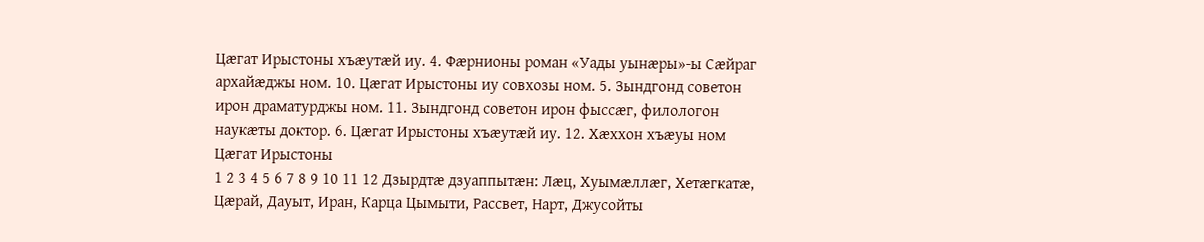Цæгат Ирыстоны хъæутæй иу. 4. Фæрнионы роман «Уады уынæры»-ы Сæйраг архайæджы ном. 10. Цæгат Ирыстоны иу совхозы ном. 5. Зындгонд советон ирон драматурджы ном. 11. Зындгонд советон ирон фыссæг, филологон наукæты доктор. 6. Цæгат Ирыстоны хъæутæй иу. 12. Хæххон хъæуы ном Цæгат Ирыстоны
1 2 3 4 5 6 7 8 9 10 11 12 Дзырдтæ дзуаппытæн: Лæц, Хуымæллæг, Хетæгкатæ, Цæрай, Дауыт, Иран, Карца Цымыти, Рассвет, Нарт, Джусойты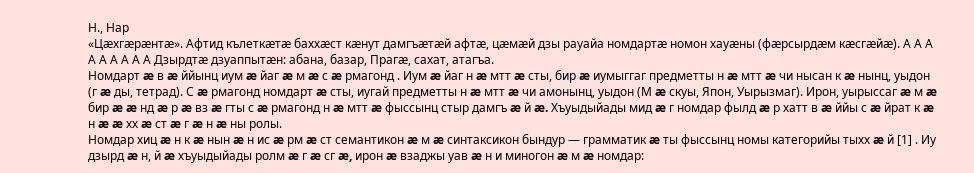Н., Нар
«Цæхгæрæнтæ». Афтид кълеткæтæ баххæст кæнут дамгъæтæй афтæ, цæмæй дзы рауайа номдартæ номон хауæны (фæрсырдæм кæсгæйæ). А А А А А А А А А Дзырдтæ дзуаппытæн: абана, базар, Прагæ, сахат, атагъа.
Номдарт æ в æ ййынц иум æ йаг æ м æ с æ рмагонд . Иум æ йаг н æ мтт æ сты, бир æ иумыггаг предметты н æ мтт æ чи нысан к æ нынц, уыдон (г æ ды, тетрад). С æ рмагонд номдарт æ сты, иугай предметты н æ мтт æ чи амонынц, уыдон (М æ скуы, Япон, Уырызмаг). Ирон, уырыссаг æ м æ бир æ æ нд æ р æ вз æ гты с æ рмагонд н æ мтт æ фыссынц стыр дамгъ æ й æ. Хъуыдыйады мид æ г номдар фылд æ р хатт в æ ййы с æ йрат к æ н æ æ хх æ ст æ г æ н æ ны ролы.
Номдар хиц æ н к æ нын æ н ис æ рм æ ст семантикон æ м æ синтаксикон бындур — грамматик æ ты фыссынц номы категорийы тыхх æ й [1] . Иу дзырд æ н, й æ хъуыдыйады ролм æ г æ сг æ, ирон æ взаджы уав æ н и миногон æ м æ номдар: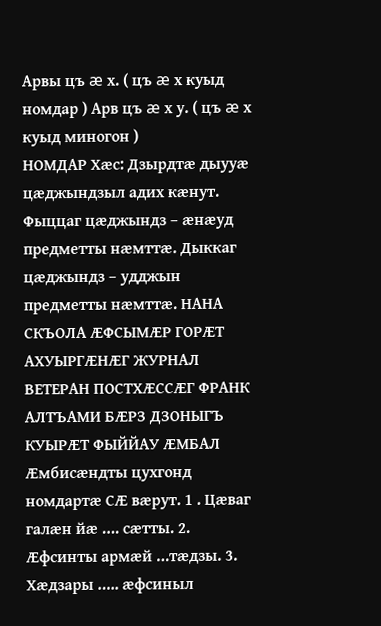Арвы цъ æ х. ( цъ æ х куыд номдар ) Арв цъ æ х у. ( цъ æ х куыд миногон )
НОМДАР Хæс: Дзырдтæ дыууæ цæджындзыл адих кæнут. Фыццаг цæджындз – æнæуд предметты нæмттæ. Дыккаг цæджындз – удджын предметты нæмттæ. НАНА СКЪОЛА ÆФСЫМÆР ГОРÆТ АХУЫРГÆНÆГ ЖУРНАЛ ВЕТЕРАН ПОСТХÆССÆГ ФРАНК АЛТЪАМИ БÆРЗ ДЗОНЫГЪ КУЫРÆТ ФЫЙЙАУ ÆМБАЛ
Æмбисæндты цухгонд номдартæ СÆ вæрут. 1 . Цæваг галæн йæ …. сæтты. 2. Æфсинты армæй …тæдзы. 3. Хæдзары ….. æфсиныл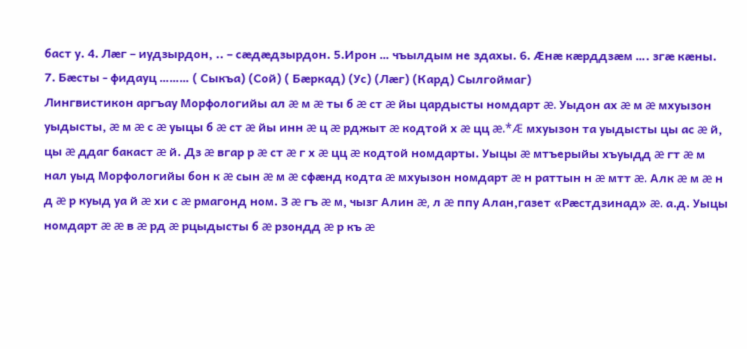баст у. 4. Лæг – иудзырдон, .. – сæдæдзырдон. 5.Ирон … чъылдым не здахы. 6. Æнæ кæрддзæм …. згæ кæны. 7. Бæсты - фидауц ……… ( Сыкъа) (Сой) ( Бæркад) (Ус) (Лæг) (Кард) Сылгоймаг)
Лингвистикон аргъау Морфологийы ал æ м æ ты б æ ст æ йы цардысты номдарт æ. Уыдон ах æ м æ мхуызон уыдысты, æ м æ с æ уыцы б æ ст æ йы инн æ ц æ рджыт æ кодтой х æ цц æ.*Æ мхуызон та уыдысты цы ас æ й, цы æ ддаг бакаст æ й. Дз æ вгар р æ ст æ г х æ цц æ кодтой номдарты. Уыцы æ мтъерыйы хъуыдд æ гт æ м нал уыд Морфологийы бон к æ сын æ м æ сфæнд кодта æ мхуызон номдарт æ н раттын н æ мтт æ. Алк æ м æ н д æ р куыд уа й æ хи с æ рмагонд ном. З æ гъ æ м, чызг Алин æ, л æ ппу Алан,газет «Рæстдзинад» æ. а.д. Уыцы номдарт æ æ в æ рд æ рцыдысты б æ рзондд æ р къ æ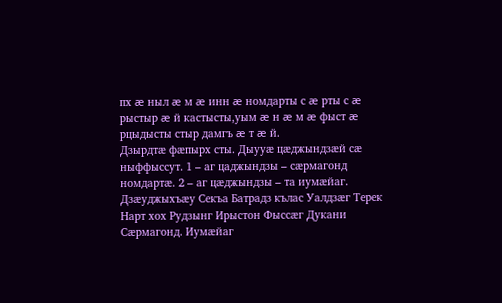пх æ ныл æ м æ инн æ номдарты с æ рты с æ рыстыр æ й кастысты,уым æ н æ м æ фыст æ рцыдысты стыр дамгъ æ т æ й.
Дзырдтæ фæпырх сты. Дыууæ цæджындзæй сæ ныффыссут. 1 – аг цаджындзы – сæрмагонд номдартæ. 2 – аг цæджындзы – та иумæйаг. Дзæуджыхъæу Секъа Батрадз кълас Уалдзæг Терек Нарт хох Рудзынг Ирыстон Фыссæг Дукани Сæрмагонд. Иумæйаг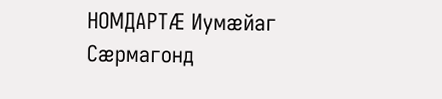НОМДАРТÆ Иумæйаг Сæрмагонд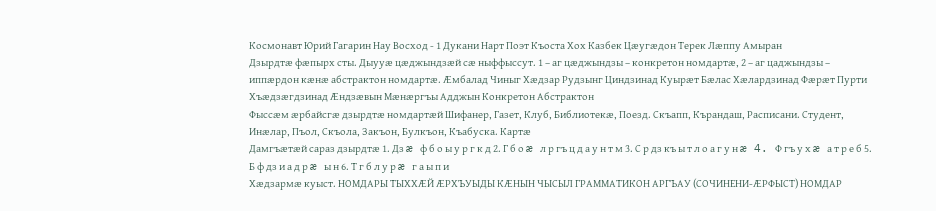Космонавт Юрий Гагарин Нау Восход - 1 Дукани Нарт Поэт Къоста Хох Казбек Цæугæдон Терек Лæппу Амыран
Дзырдтæ фæпырх сты. Дыууæ цæджындзæй сæ ныффыссут. 1 – аг цæджындзы – конкретон номдартæ, 2 – аг цаджындзы – иппæрдон кæнæ абстрактон номдартæ. Æмбалад Чиныг Хæдзар Рудзынг Циндзинад Куырæт Бæлас Хæлардзинад Фæрæт Пурти Хъæдзæгдзинад Æндзæвын Мæнæргъы Адджын Конкретон Абстрактон
Фыссæм æрбайсгæ дзырдтæ номдартæй Шифанер, Газет, Клуб, Библиотекæ, Поезд. Скъапп, Кърандаш, Расписани. Студент, Инæлар, Пъол, Скъола, Закъон, Булкъон, Къабуска. Картæ
Дамгъæтæй сараз дзырдтæ 1. Дз æ ф б о ы у р г к д 2. Г б о æ л р гъ ц д а у н т м 3. С р дз къ ы т л о а г у н æ 4. Ф гъ у х æ а т р е б 5. Б ф дз и а д р æ ы н 6. Т г б л у р æ г а ы п и
Хæдзармæ куыст. НОМДАРЫ ТЫХХÆЙ ÆРХЪУЫДЫ КÆНЫН ЧЫСЫЛ ГРАММАТИКОН АРГЪАУ (СОЧИНЕНИ-ÆРФЫСТ) НОМДАР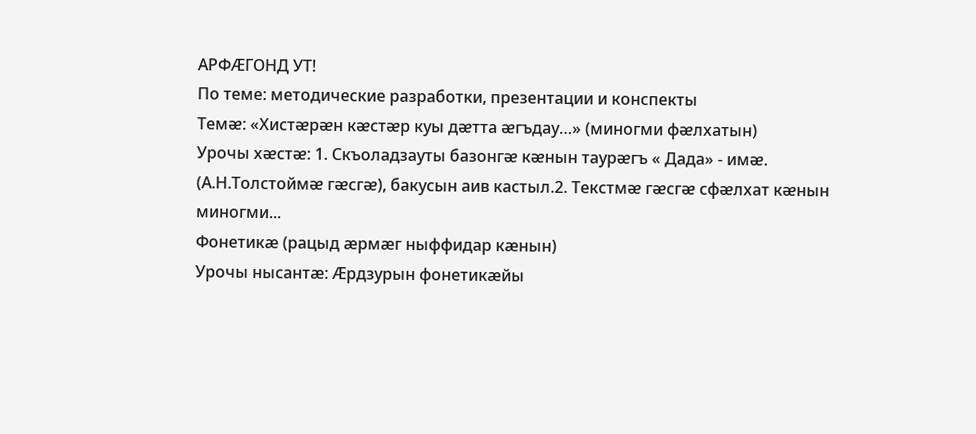АРФÆГОНД УТ!
По теме: методические разработки, презентации и конспекты
Темᴂ: «Хистᴂрᴂн кᴂстᴂр куы дᴂтта ᴂгъдау…» (миногми фᴂлхатын)
Урочы хᴂстᴂ: 1. Скъоладзауты базонгᴂ кᴂнын таурᴂгъ « Дада» - имᴂ. (А.Н.Толстоймᴂ гᴂсгᴂ), бакусын аив кастыл.2. Текстмᴂ гᴂсгᴂ сфᴂлхат кᴂнын миногми...
Фонетикӕ (рацыд ӕрмӕг ныффидар кӕнын)
Урочы нысантӕ: Ӕрдзурын фонетикӕйы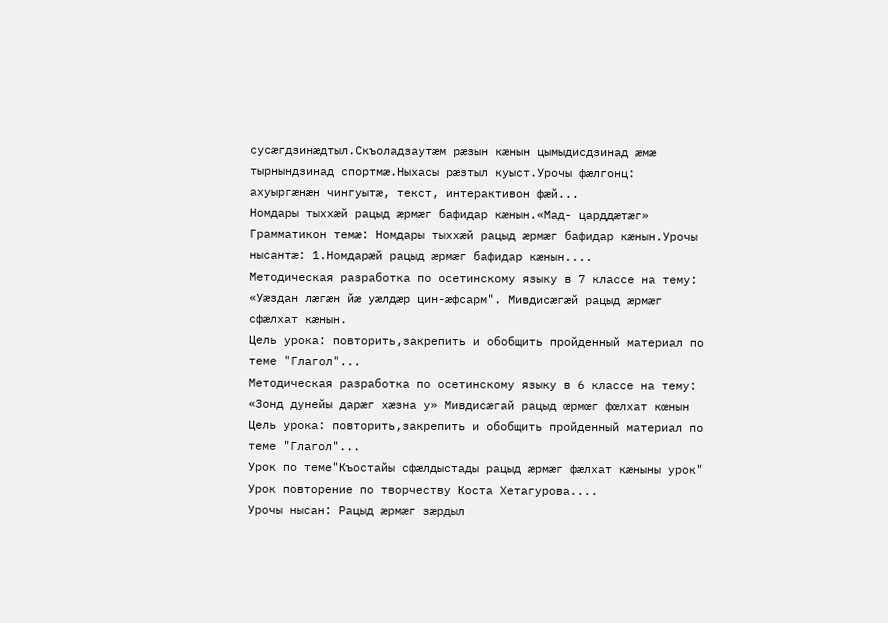сусӕгдзинӕдтыл.Скъоладзаутӕм рӕзын кӕнын цымыдисдзинад ӕмӕ тырнындзинад спортмӕ.Ныхасы рӕзтыл куыст.Урочы фӕлгонц: ахуыргӕнӕн чингуытӕ, текст, интерактивон фӕй...
Номдары тыххæй рацыд æрмæг бафидар кæнын.«Мад- царддæтæг»
Грамматикон темæ: Номдары тыххæй рацыд æрмæг бафидар кæнын.Урочы нысантæ: 1.Номдарæй рацыд æрмæг бафидар кæнын....
Методическая разработка по осетинскому языку в 7 классе на тему: «Уæздан лæгæн йæ уæлдæр цин-æфсарм". Мивдисæгæй рацыд æрмæг сфæлхат кæнын.
Цель урока: повторить,закрепить и обобщить пройденный материал по теме "Глагол"...
Методическая разработка по осетинскому языку в 6 классе на тему: «Зонд дунейы дарæг хæзна у» Мивдисæгай рацыд œрмœг фœлхат кœнын
Цель урока: повторить,закрепить и обобщить пройденный материал по теме "Глагол"...
Урок по теме"Къостайы сфæлдыстады рацыд æрмæг фæлхат кæныны урок"
Урок повторение по творчеству Коста Хетагурова....
Урочы нысан: Рацыд ӕрмӕг зӕрдыл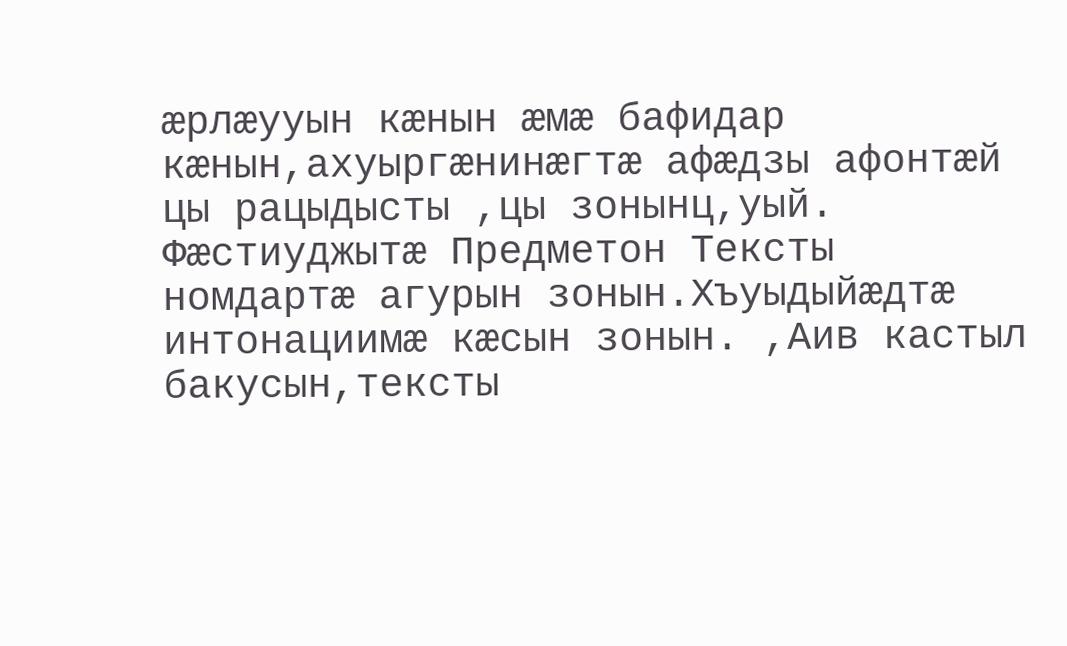ӕрлӕууын кӕнын ӕмӕ бафидар кӕнын,ахуыргӕнинӕгтӕ афӕдзы афонтӕй цы рацыдысты ,цы зонынц,уый.
Фæстиуджытæ Предметон Тексты номдартӕ агурын зонын.Хъуыдыйӕдтӕ интонациимӕ кӕсын зонын. ,Аив кастыл бакусын,тексты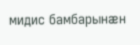мидис бамбарынӕн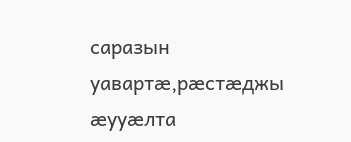саразын уавартӕ,рӕстӕджы ӕууӕлта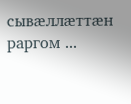сывӕллӕттӕн раргом ...